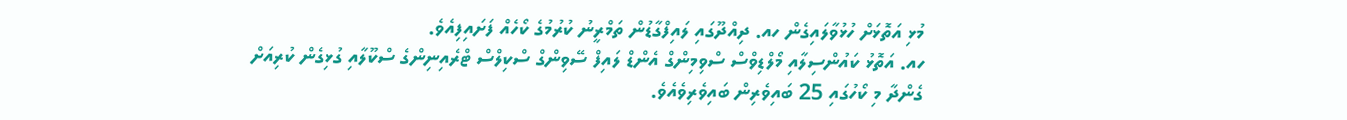މުޅި އަތޮޅަށް ހުޅުވާލައިގެން ހއ. ދިއްދޫގައި ލައިފްގާޑުން ތަމްރީނު ކުރުމުގެ ކޯހެއް ފަށައިފިއެވެ.
ހއ. އަތޮޅު ކައުންސިލާއި މޯލްޑިވްސް ސްވިމިންގް އެންޑް ލައިފް ސޭވިންގް ސްކިލްސް ޓްރެއިނިންގެ ސްކޫލާއި ގުޅިގެން ކުރިއަށް ގެންދާ މި ކޯހުގައި 25 ބައިވެރިން ބައިވެރިވެއެވެ.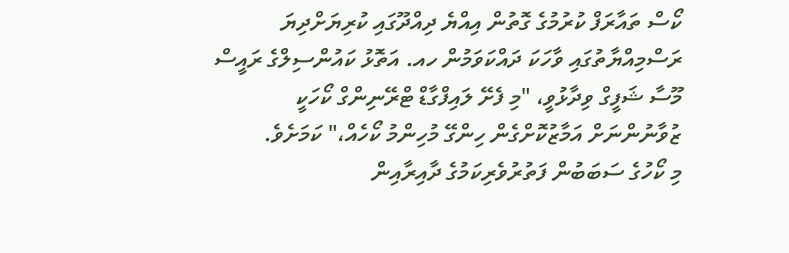ކޯސް ތައާރަފް ކުރުމުގެ ގޮތުން އިއްޔެ ދިއްދޫގައި ކުރިޔަށްދިޔަ ރަސްމިއްޔާތުގައި ވާހަކަ ދައްކަވަމުން ހއ. އަތޮޅު ކައުންސިލްގެ ރައީސް މޫސާ ޝަފީގް ވިދާޅުވީ، "މި ފެށޭ ލައިފްގާޑް ޓްރޭނިންގް ކޯހަކީ ޒުވާނުންނަށް އަމާޒުކޮށްގެން ހިންގޭ މުހިންމު ކޯހެއް،" ކަމަށެވެ.
މި ކޯހުގެ ސަބަބުން ފަތުރުވެރިކަމުގެ ދާއިރާއިން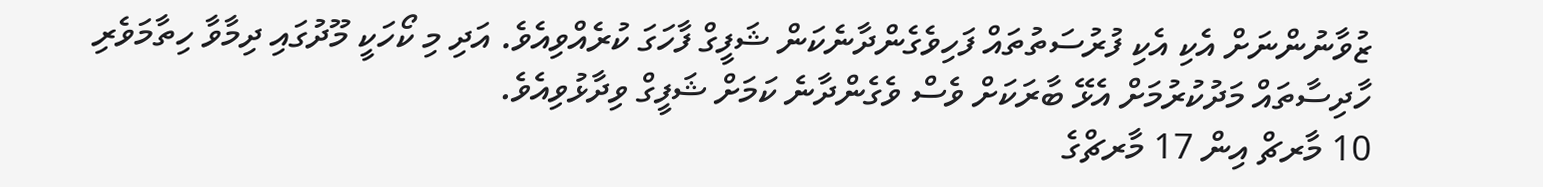ޒުވާނުންނަށް އެކި އެކި ފުރުސަތުތައް ފަހިވެގެންދާނެކަން ޝަފީގް ފާހަގަ ކުރެއްވިއެވެ. އަދި މި ކޯހަކީ މޫދުގައި ދިމާވާ ހިތާމަވެރި ހާދިސާތައް މަދުކުރުމަށް އެޅޭ ބާރަކަށް ވެސް ވެގެންދާނެ ކަމަށް ޝަފީގް ވިދާޅުވިއެވެ.
10 މާރޗް އިން 17 މާރޗްގެ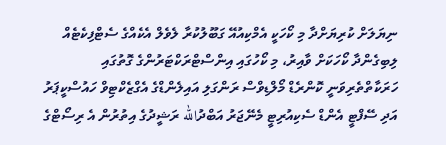ނިޔަލަށް ކުރިޔަށްދާ މި ކޯހަކީ އެމްކިއުއޭ ގަބޫލުކުރާ ލެވެލް އެކެއްގެ ސެޓްފިކެޓެއް ލިބިގެންދާ ކޯހަކަށް ވާއިރު، މި ކޯހުގައި އިންސްޓްރަކްޓަރުންގެ ގޮތުގައި ހަރަކާތްތެރިވަނީ ކޮންރެޑް މޯލްޑިވްސް ރަންގަލި އައިލެންޑްގެ އެގްޒެކްޓިވް ހައުސްކީޕަރު އަދި ސޭފްޓީ އެންޑް ސެކިއުރިޓީ މެނޭޖަރު އަބްދުالله ރަޝީދުގެ އިތުރުން އެ ރިސޯޓްގެ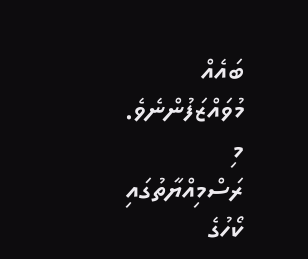ބައެއް މުވައްޒަފުންނެވެ.
މި ރަސްމިއްޔާތުގައި ކޯހުގެ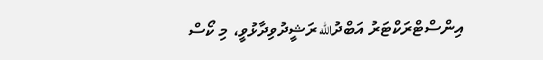އިންސްޓްރަކްޓަރު އަބްދުالله ރަޝީދުވިދާޅުވީ، މި ކޯސް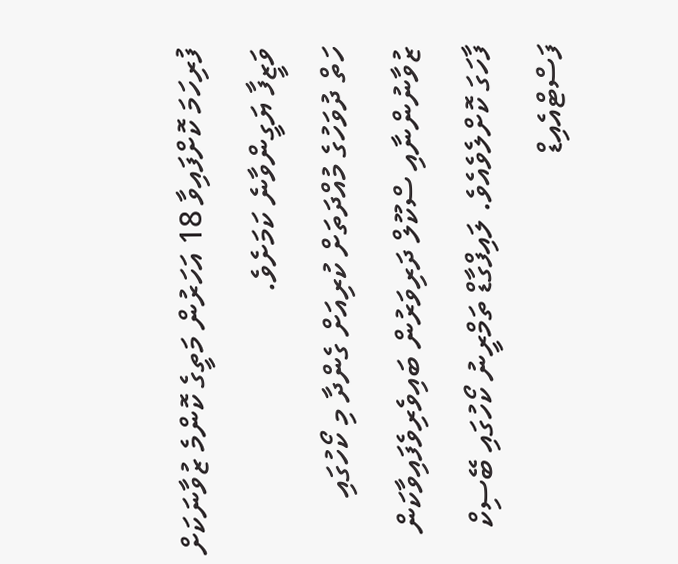ފުރިހަމަ ކޮށްފައިވާ 18 އަހަރުން މަތީގެ ކޮންމެ ޒުވާނަކަށް ވަޒީފާ ޔަގީންވާނެ ކަމަށެވެ.
ހަތް ދުވަހުގެ މުއްދަތަށް ކުރިއަށް ގެންދާ މި ކޯހުގައި ޒުވާނުންނާއި ސްކޫލް ދަރިވަރުން ބައިވެރިވެފައިވާކަން ފާހަގަ ކޮށްލެވެއެވެ. ލައިފްގާޑް ތަމްރީނު ކޯހުގައި ބޭސިކް ފަސްޓްއެއިޑް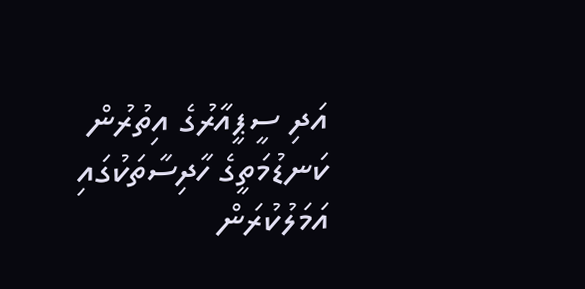އަދި ސީޕީއާރުގެ އިތުރުން ކަނޑުމަތީގެ ހާދިސާތަކުގައި އަމަލުކުރަން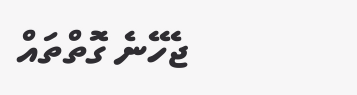ޖެހޭނެ ގޮތްތައް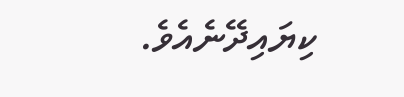ކިޔައިދޭނެއެވެ.